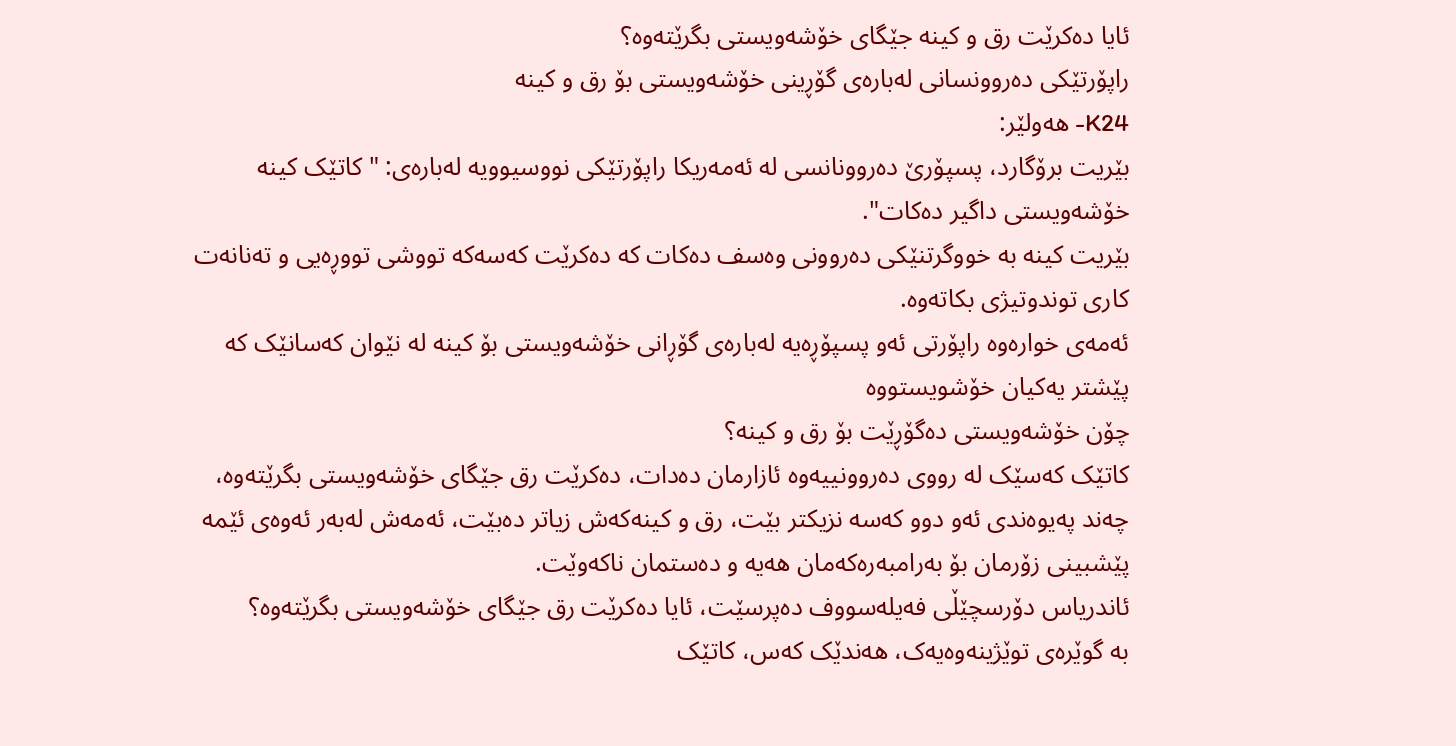ئایا دەکرێت رق و کینە جێگای خۆشەویستی بگرێتەوە؟
راپۆرتێکی دەروونسانی لەبارەی گۆڕینی خۆشەویستی بۆ رق و کینە
K24- هەولێر:
بێریت برۆگارد، پسپۆرێ دەروونانسی لە ئەمەریکا راپۆرتێکی نووسیوویە لەبارەی: "کاتێک کینە خۆشەویستی داگیر دەکات".
بێریت کینە بە خووگرتنێکی دەروونی وەسف دەکات کە دەکرێت کەسەکە تووشی تووڕەیی و تەنانەت کاری توندوتیژی بکاتەوە.
ئەمەی خوارەوە راپۆرتی ئەو پسپۆڕەیە لەبارەی گۆڕانی خۆشەویستی بۆ کینە لە نێوان کەسانێک کە پێشتر یەکیان خۆشویستووە
چۆن خۆشەویستی دەگۆڕێت بۆ رق و کینە؟
کاتێک کەسێک لە رووی دەروونییەوە ئازارمان دەدات، دەکرێت رق جێگای خۆشەویستی بگرێتەوە، چەند پەیوەندی ئەو دوو کەسە نزیکتر بێت، رق و کینەکەش زیاتر دەبێت، ئەمەش لەبەر ئەوەی ئێمە پێشبینی زۆرمان بۆ بەرامبەرەکەمان هەیە و دەستمان ناکەوێت.
ئاندریاس دۆرسچێڵی فەیلەسووف دەپرسێت، ئایا دەکرێت رق جێگای خۆشەویستی بگرێتەوە؟
بە گوێرەی توێژینەوەیەک، هەندێک کەس، کاتێک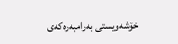خۆشەویستی بەرامبەرەکەی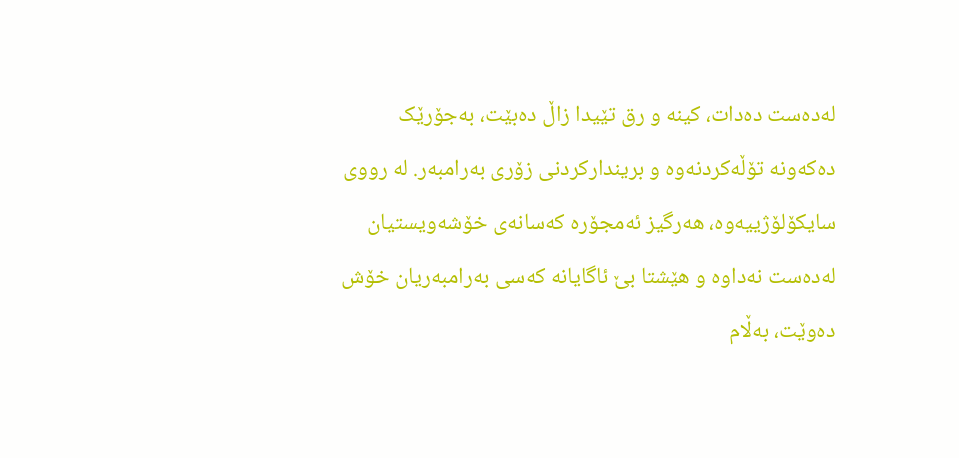لەدەست دەدات، کینە و رق تێیدا زاڵ دەبێت، بەجۆرێک دەکەونە تۆڵەکردنەوە و بریندارکردنی زۆری بەرامبەر. لە رووی سایکۆلۆژییەوە، هەرگیز ئەمجۆرە کەسانەی خۆشەویستیان لەدەست نەداوە و هێشتا بێ ئاگایانە کەسی بەرامبەریان خۆش دەوێت، بەڵام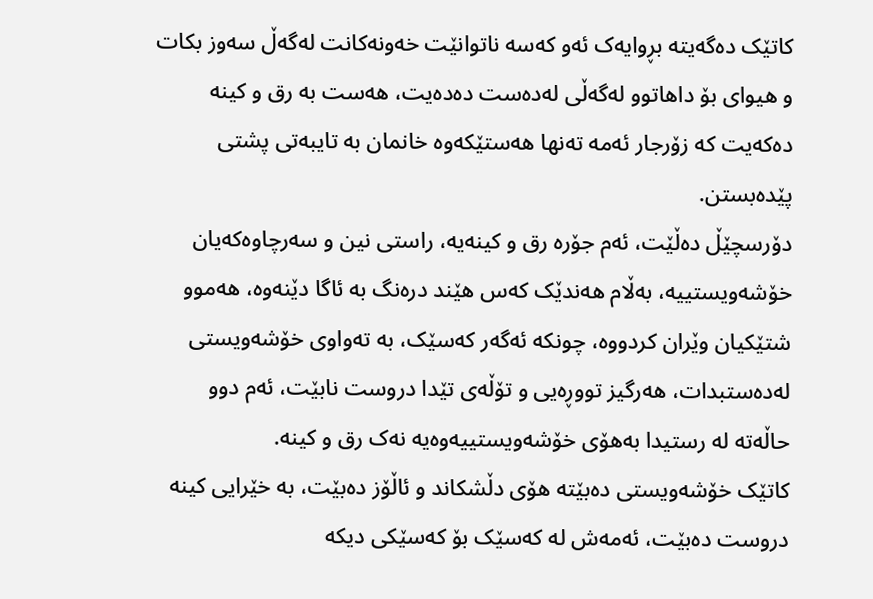کاتێک دەگەیتە بڕوایەک ئەو کەسە ناتوانێت خەونەکانت لەگەڵ سەوز بکات و هیوای بۆ داهاتوو لەگەڵی لەدەست دەدەیت، هەست بە رق و کینە دەکەیت کە زۆرجار ئەمە تەنها هەستێکەوە خانمان بە تایبەتی پشتی پێدەبستن.
دۆرسچێڵ دەڵێت، ئەم جۆرە رق و کینەیە، راستی نین و سەرچاوەکەیان خۆشەویستییە، بەڵام هەندێک کەس هێند درەنگ بە ئاگا دێنەوە، هەموو شتێکیان وێران کردووە، چونکە ئەگەر کەسێک، بە تەواوی خۆشەویستی لەدەستبدات، هەرگیز تووڕەیی و تۆڵەی تێدا دروست نابێت، ئەم دوو حاڵەتە لە رستیدا بەهۆی خۆشەویستییەوەیە نەک رق و کینە.
کاتێک خۆشەویستی دەبێتە هۆی دڵشکاند و ئاڵۆز دەبێت، بە خێرایی کینە دروست دەبێت، ئەمەش لە کەسێک بۆ کەسێکی دیکە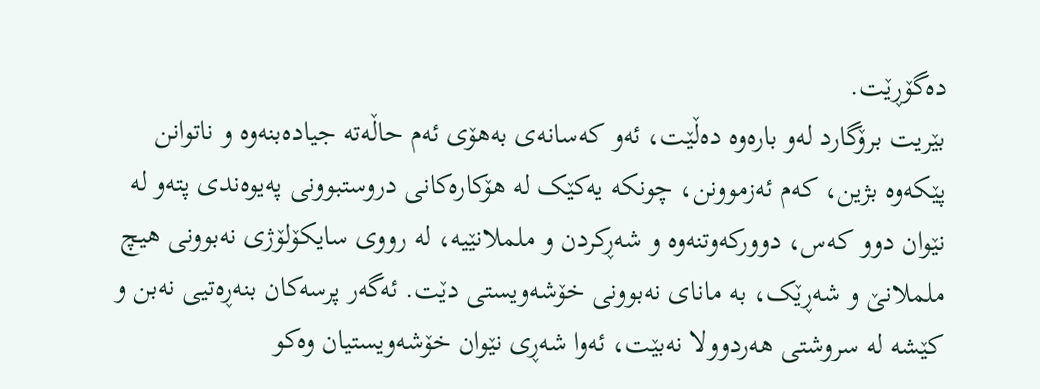دەگۆڕێت.
بێریت برۆگارد لەو بارەوە دەڵێت، ئەو کەسانەی بەهۆی ئەم حاڵەتە جیادەبنەوە و ناتوانن پێکەوە بژین، کەم ئەزموونن، چونکە یەکێک لە هۆکارەکانی دروستبوونی پەیوەندی پتەو لە نێوان دوو کەس، دوورکەوتنەوە و شەڕکردن و ململانێیە، لە رووی سایکۆلۆژی نەبوونی هیچ ململانێ و شەڕێک، بە مانای نەبوونی خۆشەویستی دێت. ئەگەر پرسەکان بنەڕەتیی نەبن و کێشە لە سروشتی هەردوولا نەبێت، ئەوا شەڕی نێوان خۆشەویستیان وەکو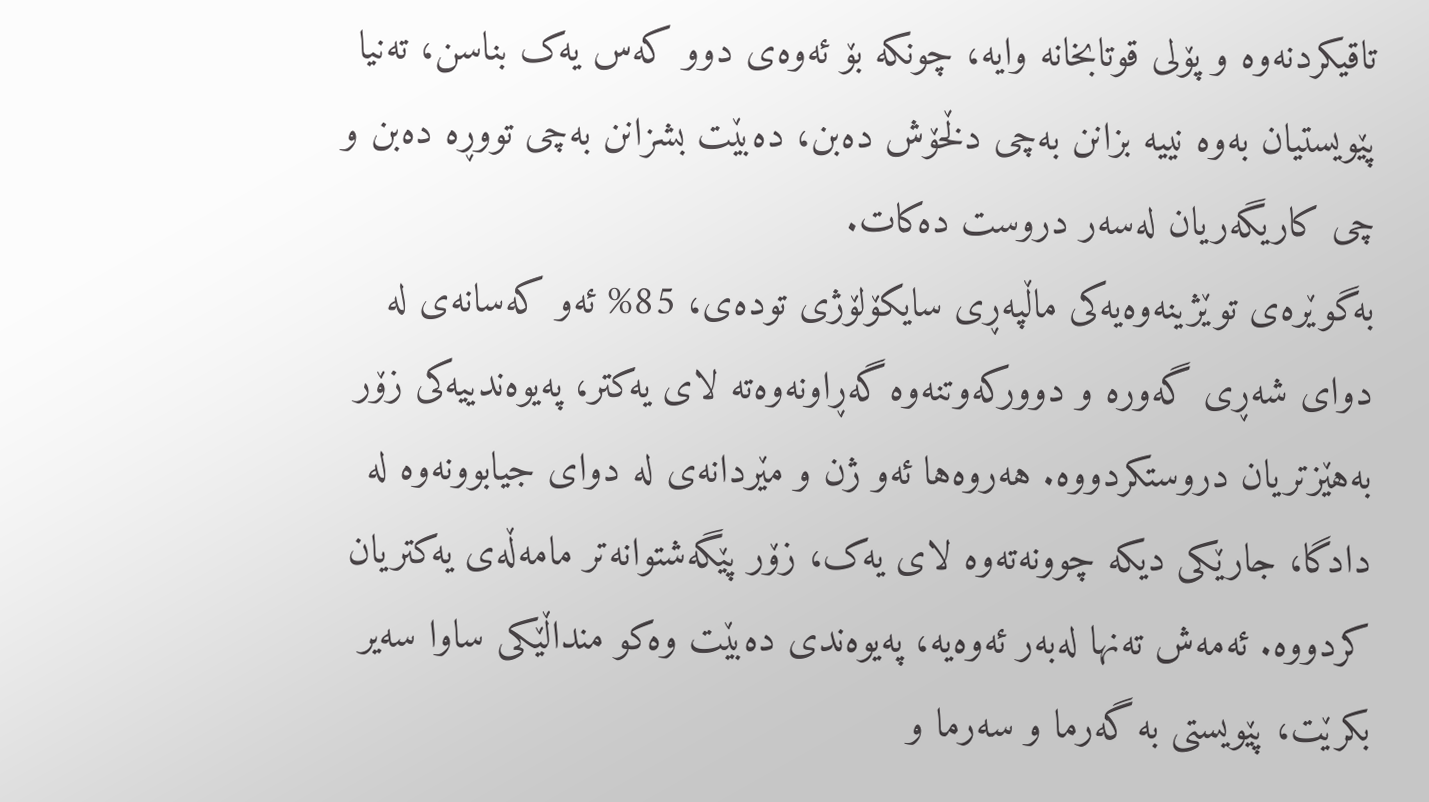تاقیکردنەوە و پۆلی قوتابخانە وایە، چونکە بۆ ئەوەی دوو کەس یەک بناسن، تەنیا پێویستیان بەوە نییە بزانن بەچی دڵخۆش دەبن، دەبێت بشزانن بەچی تووڕە دەبن و چی کاریگەریان لەسەر دروست دەکات.
بەگوێرەی توێژینەوەیەکی ماڵپەڕی سایکۆلۆژی تودەی، 85% ئەو کەسانەی لە دوای شەڕی گەورە و دوورکەوتنەوە گەڕاونەوەتە لای یەکتر، پەیوەندییەکی زۆر بەهێزتریان دروستکردووە. هەروەها ئەو ژن و مێردانەی لە دوای جیابوونەوە لە دادگا، جارێکی دیکە چوونەتەوە لای یەک، زۆر پێگەشتوانەتر مامەڵەی یەکتریان کردووە. ئەمەش تەنها لەبەر ئەوەیە، پەیوەندی دەبێت وەکو منداڵێکی ساوا سەیر بکرێت، پێویستی بە گەرما و سەرما و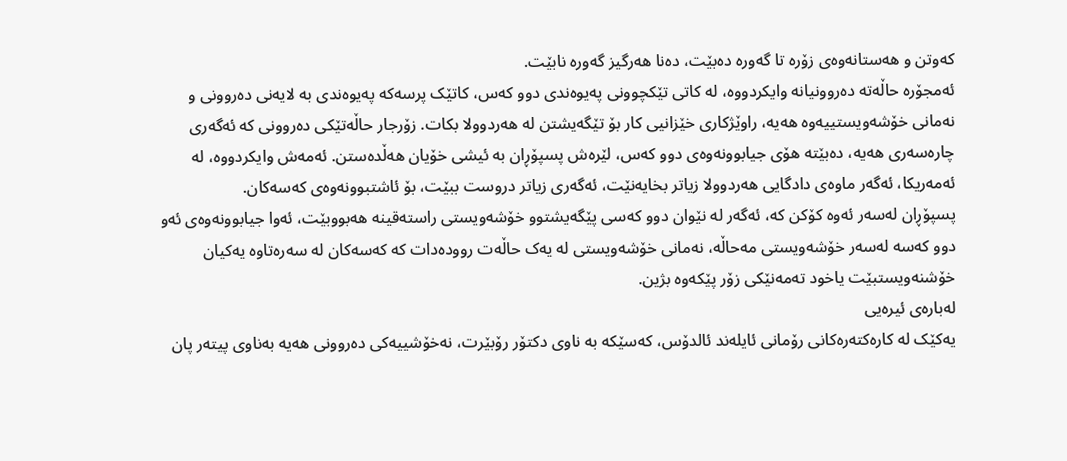کەوتن و هەستانەوەی زۆرە تا گەورە دەبێت، دەنا هەرگیز گەورە نابێت.
ئەمجۆرە حاڵەتە دەروونیانە وایکردووە، لە کاتی تێکچوونی پەیوەندی دوو کەس، کاتێک پرسەکە پەیوەندی بە لایەنی دەروونی و نەمانی خۆشەویستییەوە هەیە، راوێژکاری خێزانیی کار بۆ تێگەیشتن لە هەردوولا بکات. زۆرجار حاڵەتێکی دەروونی کە ئەگەری چارەسەری هەیە، دەبێتە هۆی جیابوونەوەی دوو کەس، لێرەش پسپۆڕان بە ئیشی خۆیان هەڵدەستن. ئەمەش وایکردووە، لە ئەمەریکا، ئەگەر ماوەی دادگایی هەردوولا زیاتر بخایەنێت، ئەگەری زیاتر دروست ببێت، بۆ ئاشتبوونەوەی کەسەکان.
پسپۆڕان لەسەر ئەوە کۆکن کە، ئەگەر لە نێوان دوو کەسی پێگەیشتوو خۆشەویستی راستەقینە هەبووبێت، ئەوا جیابوونەوەی ئەو دوو کەسە لەسەر خۆشەویستی مەحاڵە، نەمانی خۆشەویستی لە یەک حاڵەت روودەدات کە کەسەکان لە سەرەتاوە یەکیان خۆشنەویستبێت یاخود تەمەنێکی زۆر پێکەوە بژین.
لەبارەی ئیرەیی
یەکێک لە کارەکتەرەکانی رۆمانی ئایلەند ئالدۆس، کەسێکە بە ناوی دکتۆر رۆبێرت، نەخۆشییەکی دەروونی هەیە بەناوی پیتەر پان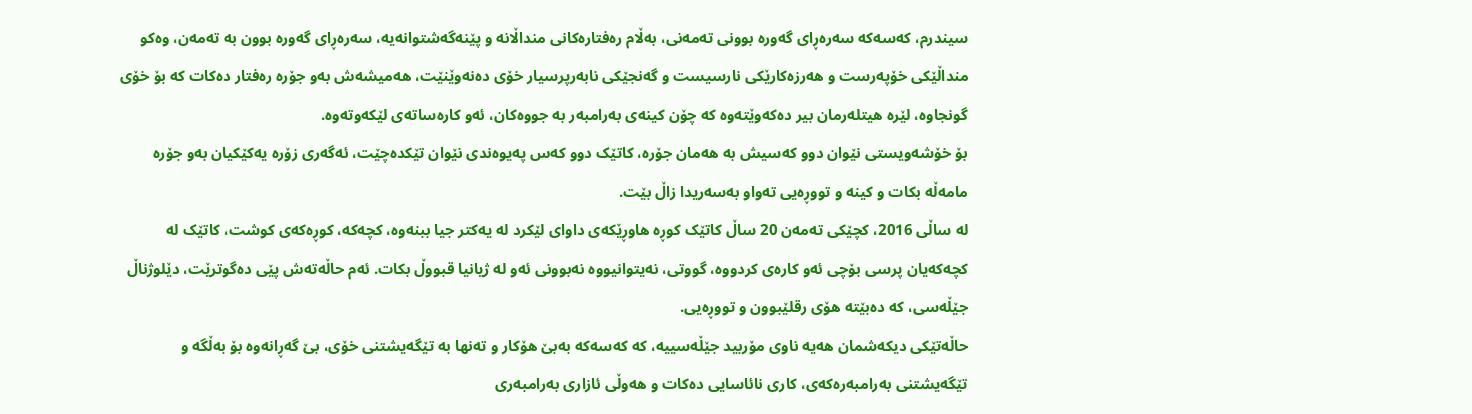سیندرم، کەسەکە سەرەڕای گەورە بوونی تەمەنی، بەڵام رەفتارەکانی منداڵانە و پێنەگەشتوانەیە، سەرەڕای گەورە بوون بە تەمەن، وەکو منداڵێکی خۆپەرست و هەرزەکارێکی نارسیست و گەنجێکی نابەرپرسیار خۆی دەنەوێنێت، هەمیشەش بەو جۆرە رەفتار دەکات کە بۆ خۆی گونجاوە، لێرە هیتلەرمان بیر دەکەوێتەوە کە چۆن کینەی بەرامبەر بە جووەکان، ئەو کارەساتەی لێکەوتەوە.
بۆ خۆشەویستی نێوان دوو کەسیش بە هەمان جۆرە، کاتێک دوو کەس پەیوەندی نێوان تێکدەچێت، ئەگەری زۆرە یەکێکیان بەو جۆرە مامەڵە بکات و کینە و تووڕەیی تەواو بەسەریدا زاڵ بێت.
لە ساڵی 2016، کچێکی تەمەن 20 ساڵ کاتێک کوڕە هاوڕێکەی داوای لێکرد لە یەکتر جیا ببنەوە، کچەکە، کوڕەکەی کوشت، کاتێک لە کچەکەیان پرسی بۆچی ئەو کارەی کردووە، گووتی، نەیتوانیووە نەبوونی ئەو لە ژیانیا قبووڵ بکات. ئەم حاڵەتەش پێی دەگوترێت، دێلوژناڵ جێڵەسی، کە دەبێتە هۆی رقلێبوون و تووڕەیی.
حاڵەتێکی دیکەشمان هەیە ناوی مۆربید جێڵەسییە، کە کەسەکە بەبێ هۆکار و تەنها بە تێگەیشتنی خۆی، بێ گەڕانەوە بۆ بەڵگە و تێگەیشتنی بەرامبەرەکەی، کاری نائاسایی دەکات و هەوڵی ئازاری بەرامبەری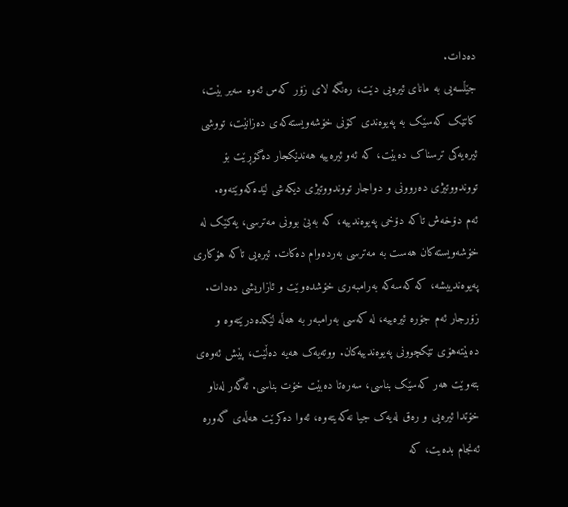دەدات.
جێڵسەیی بە مانای ئیرەیی دێت، رەنگە لای زۆر کەس ئەوە سەیر بێت، کاتێک کەسێک بە پەیوەندی کۆنی خۆشەویستەکەی دەزانێت، تووشی ئیرەیەکی ترسناک دەبێت، کە ئەو ئیرەییە هەندێکجار دەگۆڕێت بۆ تووندووتیژی دەروونی و دواجار تووندووتیژی دیکەشی لێدەکەوێتەوە.
ئەم دۆخەش تاکە دۆخی پەیوەندییە، کە بەبێ بوونی مەترسی، یەکێک لە خۆشەویستەکان هەست بە مەترسی بەردەوام دەکات. ئیرەیی تاکە هۆکاری پەیوەندییشە، کە کەسەکە بەرامبەری خۆشدەوێت و ئازاریشی دەدات. زۆرجار ئەم جۆرە ئیرەییە، لە کەسی بەرامبەر بە هەڵە لێکدەدرێتەوە و دەبێتەهۆی تێکچوونی پەیوەندییەکان. ووتەیەک هەیە دەڵێت، پێش ئەوەی بتەوێت هەر کەسێک بناسی، سەرەتا دەبێت خۆت بناسی. ئەگەر لەناو خۆتدا ئیرەیی و رەق لەیەک جیا نەکەیتەوە، ئەوا دەکرێت هەڵەی گەورە ئەنجام بدەیت، کە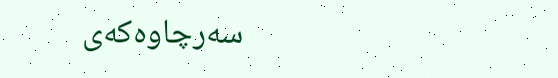سەرچاوەکەی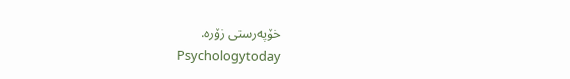خۆپەرستی زۆرە.
Psychologytoday